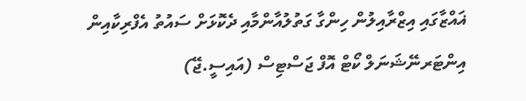ޣައްޒާގައި އިޒްރާއިލުން ހިންގާ ގަތުލުއާންމާއި ދެކޮޅަށް ސައުތު އެފްރިކާއިން އިންޓަރނޭޝަނަލް ކޯޓް އޮފް ޖަސްޓިސް (އައިސީ.ޖޭ)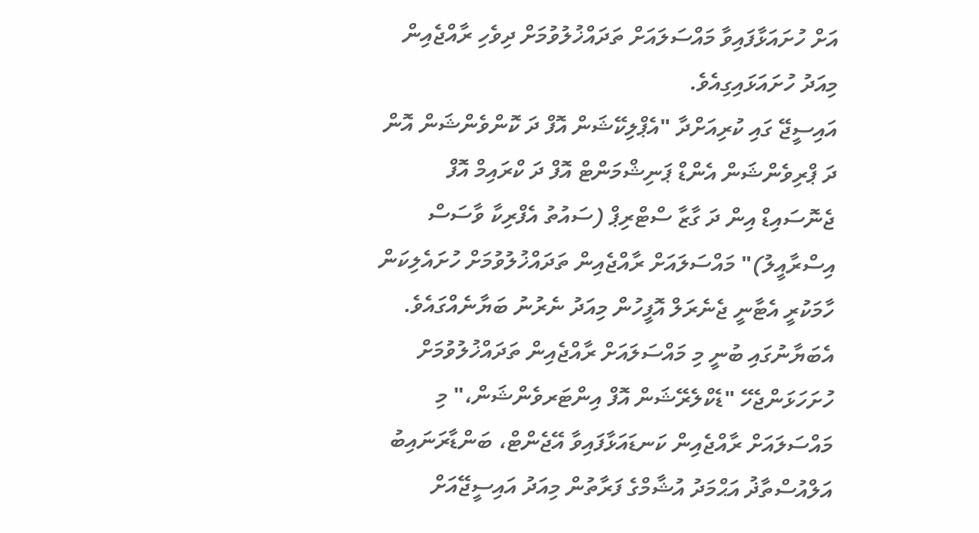އަށް ހުށައަޅާފައިވާ މައްސަލައަށް ތަދައްޚުލުވުމަށް ދިވެހި ރާއްޖެއިން މިއަދު ހުށައަޅައިގިއެވެ.
އައިސީޖޭ ގައި ކުރިއަށްދާ "އެޕްލިކޭޝަން އޮފް ދަ ކޮންވެންޝަން އޮން ދަ ޕްރިވެންޝަން އެންޑް ޕަނިޝްމަންޓް އޮފް ދަ ކްރައިމް އޮފް ޖެނޮސައިޑް އިން ދަ ގާޒާ ސްޓްރިޕް (ސައުތު އެފްރިކާ ވާސަސް އިސްރާއީލު)" މައްސަލައަށް ރާއްޖެއިން ތަދައްޚުލުވުމަށް ހުށައެލިކަން ހާމަކުރީ އެޓާނީ ޖެނެރަލް އޮފީހުން މިއަދު ނެރުނު ބަޔާނެއްގައެވެ.
އެބަޔާނުގައި ބުނީ މި މައްސަލައަށް ރާއްޖެއިން ތަދައްޚުލުވުމަށް ހުށަހަޅަންޖެހޭ "ޑެކްލެރޭޝަން އޮފް އިންޓަރވެންޝަން،" މި މައްސަލައަށް ރާއްޖެއިން ކަނޑައަޅާފައިވާ އޭޖެންޓް، ބަންޑާރަނައިބު އަލްއުސްތާޛު އަޙްމަދު އުޝާމްގެ ފަރާތުން މިއަދު އައިސީޖޭއަށް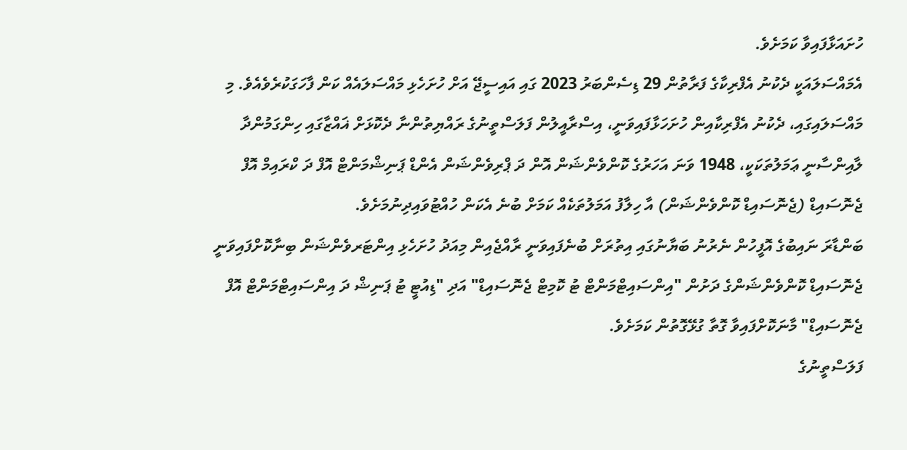ހުށައަޅާފައިވާ ކަމަށެވެ.
އެމައްސަލައަކީ ދެކުނު އެފްރިކާގެ ފަރާތުން 29 ޑިސެންބަރު 2023 ގައި އައިސީޖޭ އަށް ހުށަހެޅި މައްސަލައެއް ކަން ފާހަގަކުރެވެއެވެ. މި މައްސަލައިގައި، ދެކުނު އެފްރިކާއިން ހުށަހަޅާފައިވަނީ، އިސްރާއީލުން ފަލަސްތީނުގެ ރައްޔިތުންނާ ދެކޮޅަށް ޣައްޒާގައި ހިންގަމުންދާ ލާއިންސާނީ ޢަމަލުތަކަކީ، 1948 ވަނަ އަހަރުގެ ކޮންވެންޝަން އޮން ދަ ޕްރިވެންޝަން އެންޑް ޕަނިޝްމަންޓް އޮފް ދަ ކްރައިމް އޮފް ޖެނޮސައިޑް (ޖެނޮސައިޑް ކޮންވެންޝަން) އާ ހިލާފު އަމަލުތަކެއް ކަމަށް ބުނެ އެކަން ހުއްޓުވައިދިނުމަށެވެ.
ބަންޑާރަ ނައިބުގެ އޮފީހުން ނެރުނު ބަޔާނުގައި އިތުރަށް ބުނެފައިވަނީ ރާއްޖެއިން މިއަދު ހުށަހެޅި އިންޓަރވެންޝަން ބިނާކޮށްފައިވަނީ ޖެނޮސައިޑް ކޮންވެންޝަންގެ ދަށުން "އިންސައިޓްމަންޓް ޓު ކޮމިޓް ޖެނޮސައިޑް" އަދި "ޑިއުޓީ ޓު ޕަނިޝް ދަ އިންސައިޓްމަންޓް އޮފް ޖެނޮސައިޑް" މާނަކޮށްފައިވާ ގޮތާ ގުޅޭގޮތުން ކަމަށެވެ.
ފަލަސްތީނުގެ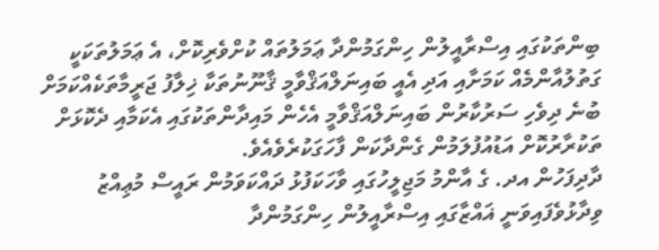ބިންތަކުގައި އިސްރާއީލުން ހިންގަމުންދާ ޢަމަލުތައް ކުށްވެރިކޮށް، އެ ޢަމަލުތަކަކީ ގަތުލުއާންމެއް ކަމަށާއި އަދި އެއީ ބައިނަލްއަޤްވާމީ ޤާނޫނުތަކާ ޚިލާފު ޖަރީމާތަކެއްކަމަށް ބުނެ ދިވެހި ސަރުކާރުން ބައިނަލްއަޤްވާމީ އެހެން މައިދާންތަކުގައި އެކަމާއި ދެކޮޅަށް ތަކުރާރުކޮށް އަޑުއުފުލަމުން ގެންދާކަން ފާހަގަކުރެވެއެވެ.
ދާދިފަހުން އދ. ގެ އާންމު މަޖިލީހުގައި ވާހަކަފުޅު ދައްކަވަމުން ރައީސް މުޢިއްޒު ވިދާޅުވެފައިވަނީ ޣައްޒާގައި އިސްރާއީލުން ހިންގަމުންދާ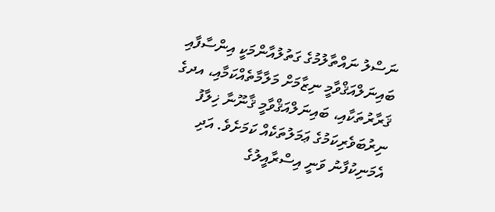ނަސްލު ނައްތާލުމުގެ ގަތުލުއާންމަކީ އިންސާފާއި ބައިނަލްއަޤްވާމީ ނިޒާމަށް މަލާމާތެއްކަމާއި، އދގެ ޤަރާރުތަކާއި، ބައިނަލްއަޤްވާމީ ޤާނޫނާ ޚިލާފު ނިރުބަވެރިކަމުގެ ޢަމަލުތަކެއް ކަމަށެވެ. އަދި އެމަނިކުފާނު ވަނީ އިސްރާއީލުގެ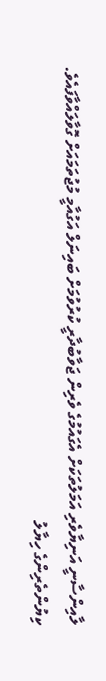ލާއިންސާނީ އަނިޔާވެރި އަމަލުތަކަށް އެގައުމުގެ ވެރިން ޖަވާބުދާރީ ކުރުވުމަށް ބައިނަލް އަގުއާމީ މުޖުތަމައަށް ގޮވާލައްވާފައެވެ.
ކިޔުންތެރިންގެ ހިޔާލު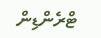ޓްރެންޑިން